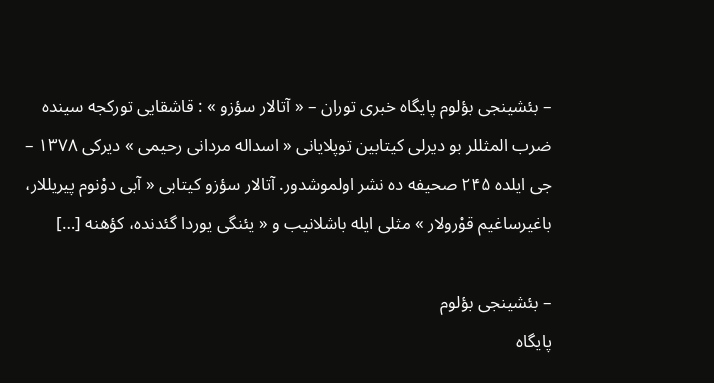– بئشینجی بؤلوم پایگاه خبری توران – « آتالار سؤزو » : قاشقایی تورکجه سینده ضرب المثللر بو دیرلی کیتابین توپلایانی « اسداله مردانی رحیمی » دیرکی ۱۳۷۸ – جی ایلده ۲۴۵ صحیفه ده نشر اولموشدور. آتالار سؤزو کیتابی « آبی دوْنوم پیریللار، باغیرساغیم قوْرولار » مثلی ایله باشلانیب و « یئنگی یوردا گئدنده، کؤهنه […]

– بئشینجی بؤلوم
پایگاه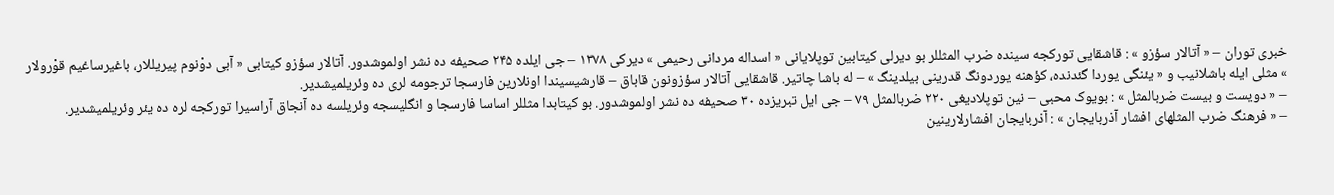خبری توران – « آتالار سؤزو » : قاشقایی تورکجه سینده ضرب المثللر بو دیرلی کیتابین توپلایانی « اسداله مردانی رحیمی » دیرکی ۱۳۷۸ – جی ایلده ۲۴۵ صحیفه ده نشر اولموشدور. آتالار سؤزو کیتابی « آبی دوْنوم پیریللار، باغیرساغیم قوْرولار » مثلی ایله باشلانیب و « یئنگی یوردا گئدنده، کؤهنه یوردونگ قدرینی بیلدینگ » – له باشا چاتیر. قاشقایی آتالار سؤزونون قاباق – قارشیسیندا اونلارین فارسجا ترجومه لری ده وئریلمیشدیر.
– « دویست و بیست ضربالمثل » : بویوک محبی – نین توپلادیغی ۲۲۰ ضربالمثل ۷۹ – جی ایل تبریزده ۳۰ صحیفه ده نشر اولموشدور. بو کیتابدا مثللر اساسا فارسجا و انگلیسجه وئریلسه ده آنجاق آراسیرا تورکجه لره ده یئر وئریلمیشدیر.
– « فرهنگ ضرب المثلهای افشار آذربایجان » : آذربایجان افشارلارینین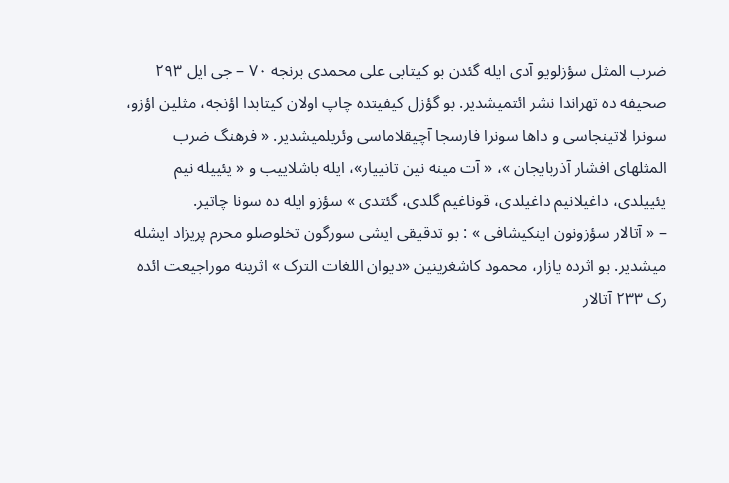ضرب المثل سؤزلویو آدی ایله گئدن بو کیتابی علی محمدی برنجه ۷۰ – جی ایل ۲۹۳ صحیفه ده تهراندا نشر ائتمیشدیر. بو گؤزل کیفیتده چاپ اولان کیتابدا اؤنجه، مثلین اؤزو، سونرا لاتینجاسی و داها سونرا فارسجا آچیقلاماسی وئریلمیشدیر. « فرهنگ ضرب المثلهای افشار آذربایجان »، « آت مینه نین تانییار»، ایله باشلاییب و « یئییله نیم یئییلدی، داغیلانیم داغیلدی، قوناغیم گلدی، گئتدی » سؤزو ایله ده سونا چاتیر.
– « آتالار سؤزونون اینکیشافی » : بو تدقیقی ایشی سورگون تخلوصلو محرم پریزاد ایشله میشدیر. بو اثرده یازار، محمود کاشغرینین «دیوان اللغات الترک » اثرینه موراجیعت ائده رک ۲۳۳ آتالار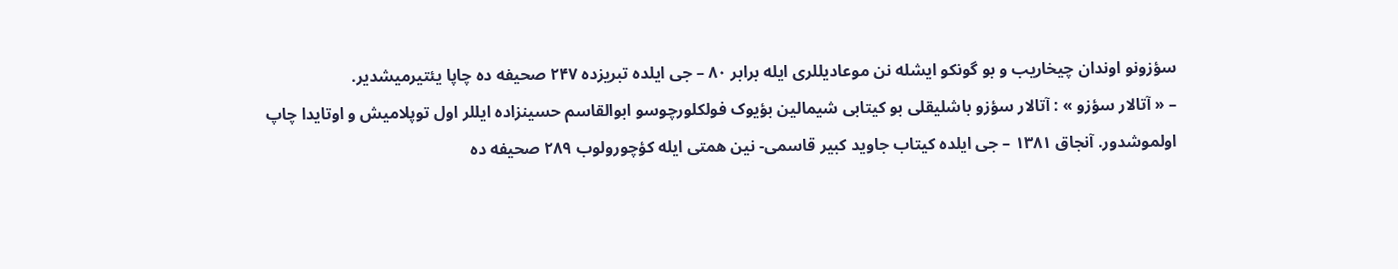سؤزونو اوندان چیخاریب و بو گونکو ایشله نن موعادیللری ایله برابر ۸۰ – جی ایلده تبریزده ۲۴۷ صحیفه ده چاپا یئتیرمیشدیر.
– « آتالار سؤزو » : آتالار سؤزو باشلیقلی بو کیتابی شیمالین بؤیوک فولکلورچوسو ابوالقاسم حسینزاده ایللر اول توپلامیش و اوتایدا چاپ اولموشدور. آنجاق ۱۳۸۱ – جی ایلده کیتاب جاوید کبیر قاسمی- نین همتی ایله کؤچورولوب ۲۸۹ صحیفه ده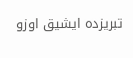تبریزده ایشیق اوزو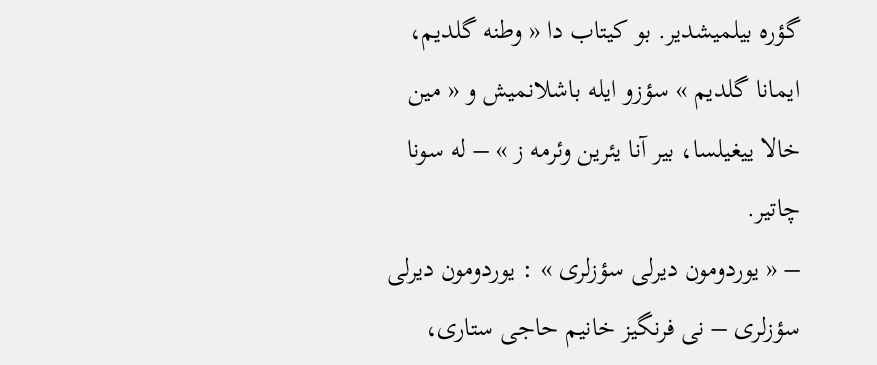گؤره بیلمیشدیر. بو کیتاب دا « وطنه گلدیم، ایمانا گلدیم » سؤزو ایله باشلانمیش و « مین خالا ییغیلسا، بیر آنا یئرین وئرمه ز » – له سونا چاتیر.
– « یوردومون دیرلی سؤزلری » : یوردومون دیرلی سؤزلری – نی فرنگیز خانیم حاجی ستاری،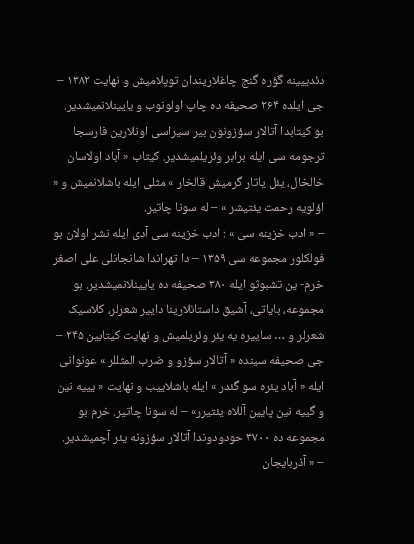دئدییینه گؤره گنج چاغلاریندان توپلامیش و نهایت ۱۳۸۲ – جی ایلده ۲۶۴ صحیفه ده چاپ اولونوب و یایینلانمیشدیر. بو کیتابدا آتالار سؤزونون بیر سیراسی اونلارین فارسجا ترجومه سی ایله برابر وئریلمیشدیر. کیتاب « آباد اولاسان خالخال، یئل یاتار گرمیش قالخار » مثلی ایله باشلانمیش و « اؤلویه رحمت یئتیشر » – له سونا چاتیر.
– « ادب خزینه سی » : ادب خزینه سی آدی ایله نشر اولان بو فولکلور مجموعه سی ۱۳۵۹ – دا تهراندا شانجانلی علی اصغر خرم- ین تشبوثو ایله ۳۸۰ صحیفه ده یایینلانمیشدیر. بو مجموعه، بایاتی، آشیق داستانلارینا داییر شعرلر، کلاسیک شعرلر و … ساییره یه یئر وئریلمیش و نهایت کیتابین ۲۴۵ – جی صحیفه سینده « آتالار سؤزو و ضرب المثللر » عونوانی ایله « آباد یئره سو گئدر » ایله باشلاییب و نهایت « یییه نین و گییه نین پایین آللاه یئتیرر» – له سونا چاتیر. خرم بو مجموعه ده ۳۷۰۰ حودودوندا آتالار سؤزونه یئر آچمیشدیر.
– « آذربایجان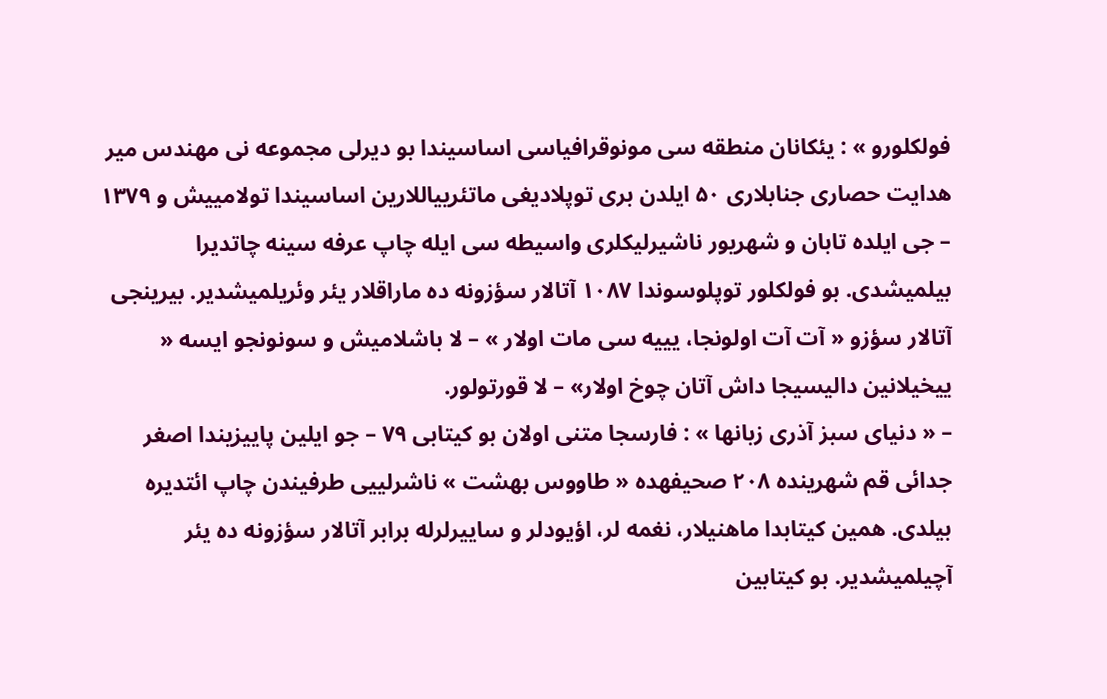فولکلورو » : یئکانان منطقه سی مونوقرافیاسی اساسیندا بو دیرلی مجموعه نی مهندس میر هدایت حصاری جنابلاری ۵۰ ایلدن بری توپلادیغی ماتئرییاللارین اساسیندا تولامییش و ۱۳۷۹ – جی ایلده تابان و شهریور ناشیرلیکلری واسیطه سی ایله چاپ عرفه سینه چاتدیرا بیلمیشدی. بو فولکلور توپلوسوندا ۱۰۸۷ آتالار سؤزونه ده ماراقلار یئر وئریلمیشدیر. بیرینجی آتالار سؤزو « آت آت اولونجا، یییه سی مات اولار » – لا باشلامیش و سونونجو ایسه « ییخیلانین دالیسیجا داش آتان چوخ اولار» – لا قورتولور.
– « دنیای سبز آذری زبانها » : فارسجا متنی اولان بو کیتابی ۷۹ – جو ایلین پاییزیندا اصغر جدائی قم شهرینده ۲۰۸ صحیفهده « طاووس بهشت » ناشرلییی طرفیندن چاپ ائتدیره بیلدی. همین کیتابدا ماهنیلار، نغمه لر، اؤیودلر و ساییرلرله برابر آتالار سؤزونه ده یئر آچیلمیشدیر. بو کیتابین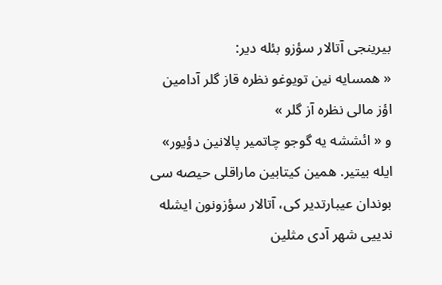بیرینجی آتالار سؤزو بئله دیر:
« همسایه نین تویوغو نظره قاز گلر آدامین اؤز مالی نظره آز گلر »
و « ائششه یه گوجو چاتمیر پالانین دؤیور» ایله بیتیر. همین کیتابین ماراقلی حیصه سی بوندان عیبارتدیر کی، آتالار سؤزونون ایشله ندییی شهر آدی مثلین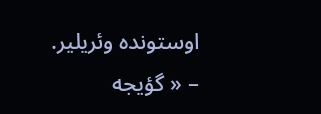اوستونده وئریلیر.
– « گؤیجه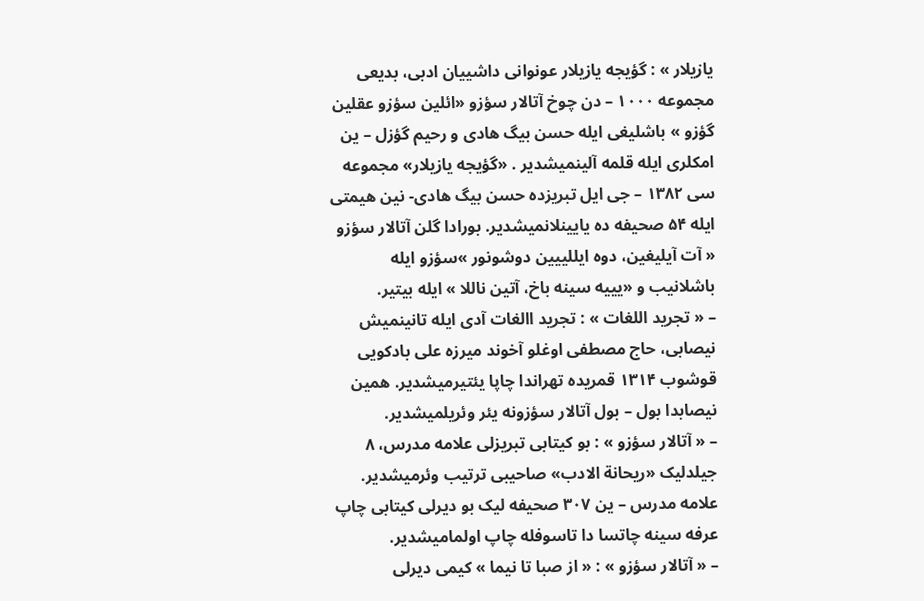یازیلار » : گؤیجه یازیلار عونوانی داشییان ادبی، بدیعی مجموعه ۱۰۰۰ – دن چوخ آتالار سؤزو «ائلین سؤزو عقلین گؤزو » باشلیغی ایله حسن بیگ هادی و رحیم گؤزل – ین امکلری ایله قلمه آلینمیشدیر . «گؤیجه یازیلار» مجموعه سی ۱۳۸۲ – جی ایل تبریزده حسن بیگ هادی- نین هیمتی ایله ۵۴ صحیفه ده یایینلانمیشدیر. بورادا گلن آتالار سؤزو « آت آیلیغین، دوه ایللییین دوشونور »سؤزو ایله باشلانیب و «یییه سینه باخ، آتین ناللا » ایله بیتیر.
– « تجرید اللغات » : تجرید االغات آدی ایله تانینمیش نیصابی، حاج مصطفی اوغلو آخوند میرزه علی بادکویی قوشوب ۱۳۱۴ قمریده تهراندا چاپا یئتیرمیشدیر. همین نیصابدا بول – بول آتالار سؤزونه یئر وئریلمیشدیر.
– « آتالار سؤزو » : بو کیتابی تبریزلی علامه مدرس، ۸ جیلدلیک «ریحانة الادب» صاحیبی ترتیب وئرمیشدیر. علامه مدرس – ین ۳۰۷ صحیفه لیک بو دیرلی کیتابی چاپ عرفه سینه چاتسا دا تاسوفله چاپ اولمامیشدیر.
– « آتالار سؤزو » : « از صبا تا نیما » کیمی دیرلی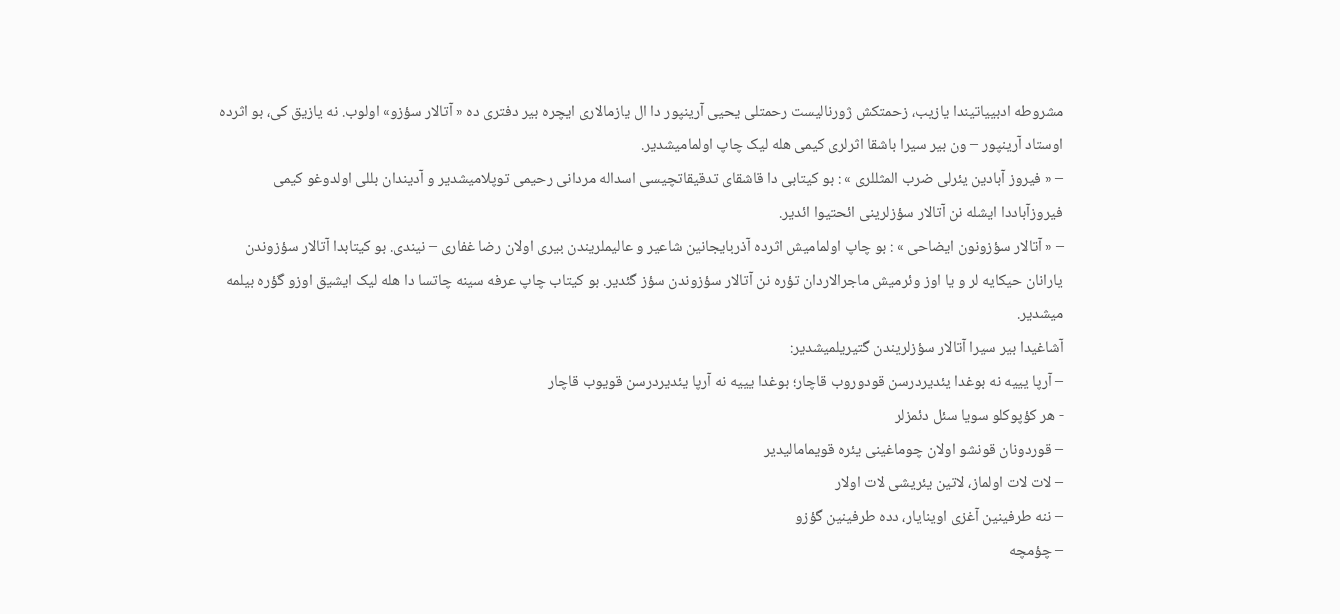مشروطه ادبییاتیندا یازیب، زحمتکش ژورنالیست رحمتلی یحیی آرینپور دا ال یازمالاری ایچره بیر دفتری ده « آتالار سؤزو» اولوب. نه یازیق کی، بو اثرده اوستاد آرینپور – ون بیر سیرا باشقا اثرلری کیمی هله لیک چاپ اولمامیشدیر.
– « فیروز آبادین یئرلی ضرب المثللری » : بو کیتابی دا قاشقای تدقیقاتچیسی اسداله مردانی رحیمی توپلامیشدیر و آدیندان بللی اولدوغو کیمی فیروزآباددا ایشله نن آتالار سؤزلرینی ائحتیوا ائدیر.
– « آتالار سؤزونون ایضاحی » : بو چاپ اولمامیش اثرده آذربایجانین شاعیر و عالیملریندن بیری اولان رضا غفاری – نیندی. بو کیتابدا آتالار سؤزوندن یارانان حیکایه لر و یا اوز وئرمیش ماجرالاردان تؤره نن آتالار سؤزوندن سؤز گئدیر. بو کیتاب چاپ عرفه سینه چاتسا دا هله لیک ایشیق اوزو گؤره بیلمه میشدیر.
آشاغیدا بیر سیرا آتالار سؤزلریندن گتیریلمیشدیر:
– آرپا یییه نه بوغدا یئدیردرسن قودوروب قاچار؛ بوغدا یییه نه آرپا یئدیردرسن قویوب قاچار
- هر کؤپوکلو سویا سئل دئمزلر
– قوردونان قونشو اولان چوماغینی یئره قویمامالیدیر
– لات لات اولماز، لاتین یئریشی لات اولار
– ننه طرفینین آغزی اوینایار، دده طرفینین گؤزو
– چؤمچه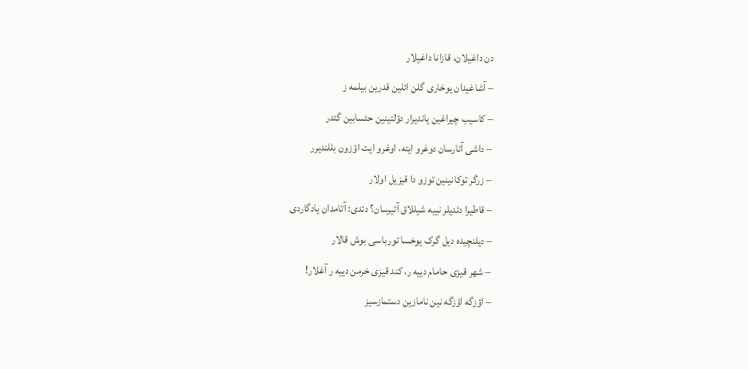دن داغیلان، قازانا داغیلار
– آشاغیدان یوخاری گلن ائلین قدرین بیلمه ز
– کاسیب چیراغین یاندیرار دؤلتینین حئسابین گئدر
– داشی آتارسان دوغرو ایته، اوغرو ایت اؤزون بللندیرر
– زرگر توکانینین توزو دا قیزیل اولار
– قاطیرا دئدیلر نییه شیللاق آتیرسان؟ دئدی: آتامدان یادگاردی
– دیلنچیده دیل گرک یوخسا تورباسی بوش قالار
– شهر قیزی حامام دییه ر، کند قیزی خرمن دییه ر آغلار!
– اؤزگه اؤزگه نین نامازین دستمازسیز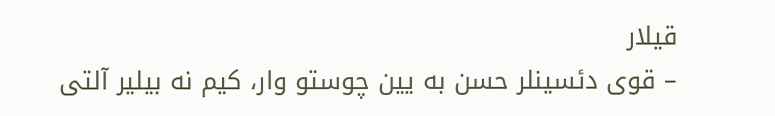قیلار
– قوی دئسینلر حسن به یین چوستو وار، کیم نه بیلیر آلتی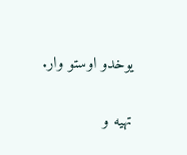یوخدو اوستو وار.

تهیه و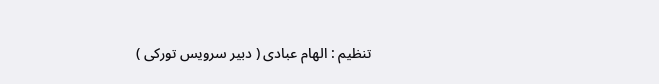تنظیم : الهام عبادی ( دبیر سرویس تورکی )